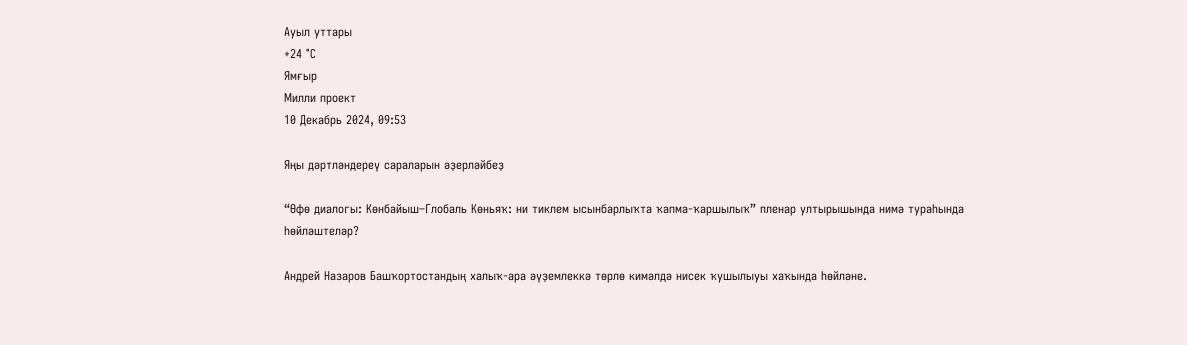Ауыл уттары
+24 °С
Ямғыр
Милли проект
10 Декабрь 2024, 09:53

Яңы дәртләндереү сараларын әҙерләйбеҙ

“Өфө диалогы: Көнбайыш–Глобаль Көньяҡ: ни тиклем ысынбарлыҡта ҡапма-ҡаршылыҡ” пленар ултырышында нимә тураһында һөйләштеләр?

Андрей Назаров Башҡортостандың халыҡ-ара әүҙемлеккә төрлө кимәлдә нисек ҡушылыуы хаҡында һөйләне.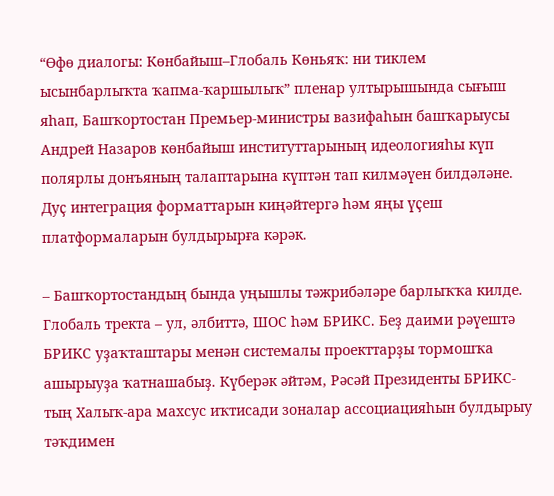“Өфө диалогы: Көнбайыш–Глобаль Көньяҡ: ни тиклем ысынбарлыҡта ҡапма-ҡаршылыҡ” пленар ултырышында сығыш яһап, Башҡортостан Премьер-министры вазифаһын башҡарыусы Андрей Назаров көнбайыш институттарының идеологияһы күп полярлы донъяның талаптарына күптән тап килмәүен билдәләне. Дуҫ интеграция форматтарын киңәйтергә һәм яңы үҫеш платформаларын булдырырға кәрәк.

– Башҡортостандың бында уңышлы тәжрибәләре барлыҡҡа килде. Глобаль тректа – ул, әлбиттә, ШОС һәм БРИКС. Беҙ даими рәүештә БРИКС уҙаҡташтары менән системалы проекттарҙы тормошҡа ашырыуҙа ҡатнашабыҙ. Күберәк әйтәм, Рәсәй Президенты БРИКС-тың Халыҡ-ара махсус иҡтисади зоналар ассоциацияһын булдырыу тәҡдимен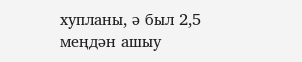хупланы, ә был 2,5 меңдән ашыу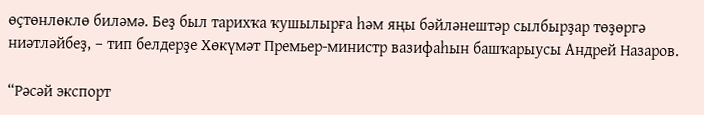өҫтөнлөклө биләмә. Беҙ был тарихҡа ҡушылырға һәм яңы бәйләнештәр сылбырҙар төҙөргә ниәтләйбеҙ, – тип белдерҙе Хөкүмәт Премьер-министр вазифаһын башҡарыусы Андрей Назаров.

“Рәсәй экспорт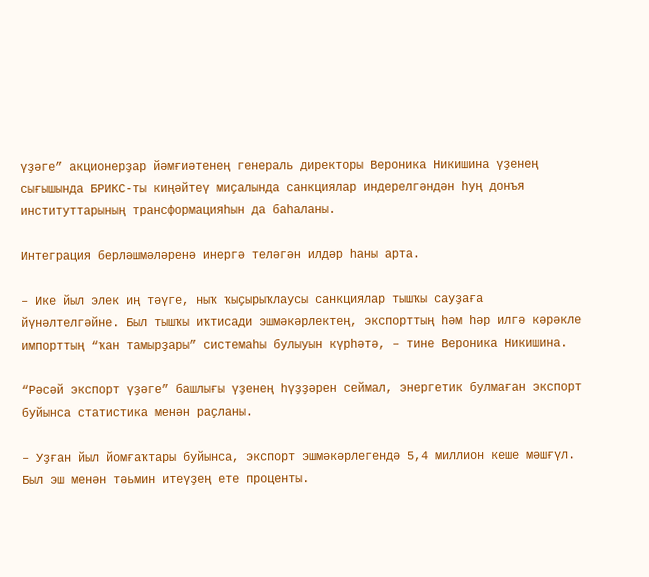үҙәге” акционерҙар йәмғиәтенең генераль директоры Вероника Никишина үҙенең сығышында БРИКС-ты киңәйтеү миҫалында санкциялар индерелгәндән һуң донъя институттарының трансформацияһын да баһаланы.

Интеграция берләшмәләренә инергә теләгән илдәр һаны арта.

– Ике йыл элек иң тәүге, ныҡ ҡыҫырыҡлаусы санкциялар тышҡы сауҙаға йүнәлтелгәйне. Был тышҡы иҡтисади эшмәкәрлектең, экспорттың һәм һәр илгә кәрәкле импорттың “ҡан тамырҙары” системаһы булыуын күрһәтә, – тине Вероника Никишина.

“Рәсәй экспорт үҙәге” башлығы үҙенең һүҙҙәрен сеймал, энергетик булмаған экспорт буйынса статистика менән раҫланы.

– Уҙған йыл йомғаҡтары буйынса, экспорт эшмәкәрлегендә 5,4 миллион кеше мәшғүл. Был эш менән тәьмин итеүҙең ете проценты.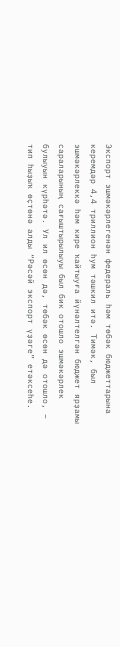Экспорт эшмәкәрлегенән федераль һәм төбәк бюджеттарына керемдәр 4,4 триллион һум тәшкил итә. Тимәк, был эшмәкәрлеккә һәм кире ҡайтыуға йүнәлтелгән бюджет ярҙамы сараларының сағыштырылыуы был бик отошло эшмәкәрлек булыуын күрһәтә. Ул ил өсөн дә, төбәк өсөн дә отошло, – тип һыҙыҡ өҫтөнә алды “Рәсәй экспорт үҙәге” етәксеһе.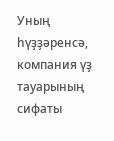Уның һүҙҙәренсә, компания үҙ тауарының сифаты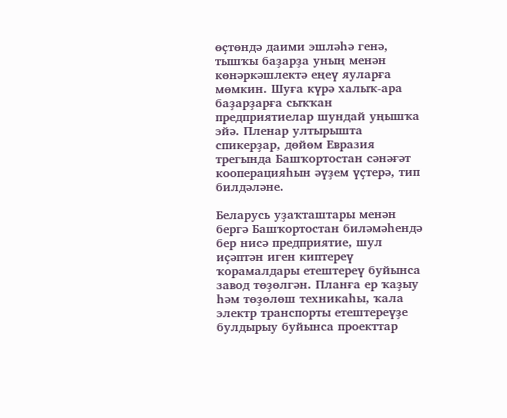өҫтөндә даими эшләһә генә, тышҡы баҙарҙа уның менән көнәркәшлектә еңеү яуларға мөмкин. Шуға күрә халыҡ-ара баҙарҙарға сыҡҡан предприятиелар шундай уңышҡа эйә. Пленар ултырышта спикерҙар, дөйөм Евразия трегында Башҡортостан сәнәғәт кооперацияһын әүҙем үҫтерә, тип билдәләне.

Беларусь уҙаҡташтары менән бергә Башҡортостан биләмәһендә бер нисә предприятие, шул иҫәптән иген киптереү ҡорамалдары етештереү буйынса завод төҙөлгән. Планға ер ҡаҙыу һәм төҙөлөш техникаһы, ҡала электр транспорты етештереүҙе булдырыу буйынса проекттар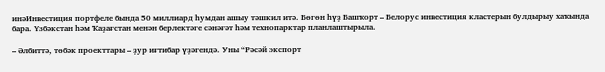инәИнвестиция портфеле бында 50 миллиард һумдан ашыу тәшкил итә. Бөгөн һүҙ Башҡорт – Белорус инвестиция кластерын булдырыу хаҡында бара. Үзбәкстан һәм Ҡаҙағстан менән берлектәге сәнәғәт һәм технопарктар планлаштырыла.

– Әлбиттә, төбәк проекттары – ҙур иғтибар үҙәгендә. Уны “Рәсәй экспорт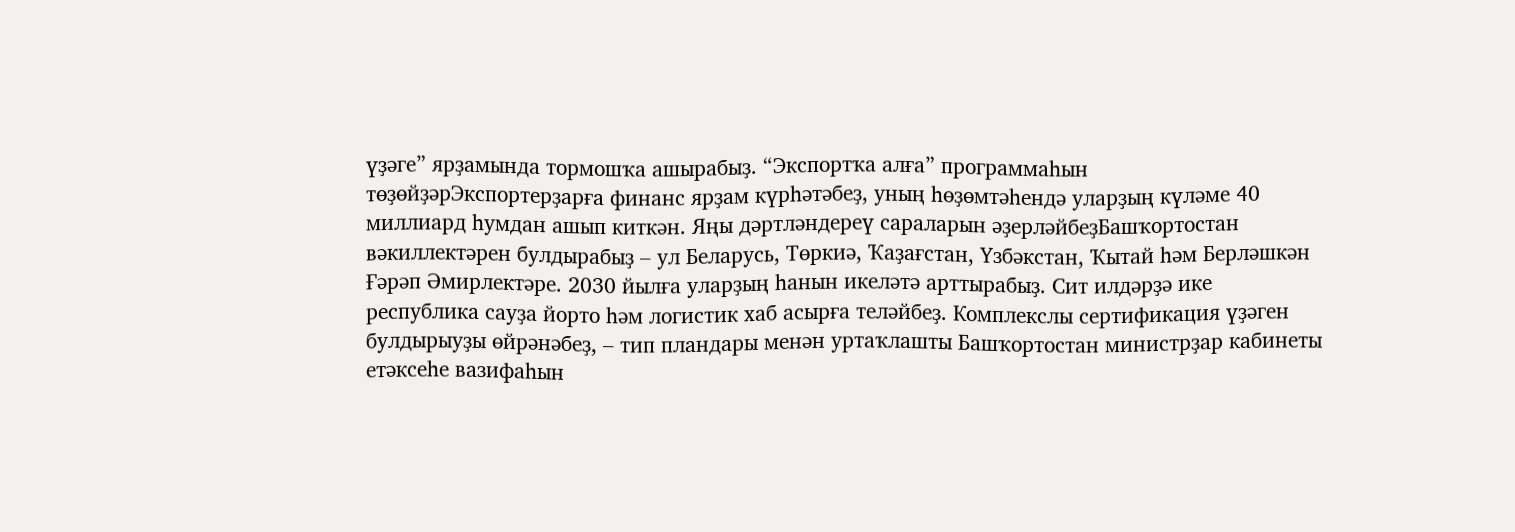үҙәге” ярҙамында тормошҡа ашырабыҙ. “Экспортҡа алға” программаһын төҙөйҙәрЭкспортерҙарға финанс ярҙам күрһәтәбеҙ, уның һөҙөмтәһендә уларҙың күләме 40 миллиард һумдан ашып киткән. Яңы дәртләндереү сараларын әҙерләйбеҙБашҡортостан вәкиллектәрен булдырабыҙ – ул Беларусь, Төркиә, Ҡаҙағстан, Үзбәкстан, Ҡытай һәм Берләшкән Ғәрәп Әмирлектәре. 2030 йылға уларҙың һанын икеләтә арттырабыҙ. Сит илдәрҙә ике республика сауҙа йорто һәм логистик хаб асырға теләйбеҙ. Комплекслы сертификация үҙәген булдырыуҙы өйрәнәбеҙ, – тип пландары менән уртаҡлашты Башҡортостан министрҙар кабинеты етәксеһе вазифаһын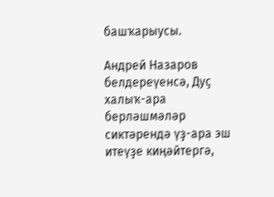башҡарыусы.

Андрей Назаров белдереүенсә, Дуҫ халыҡ-ара берләшмәләр сиктәрендә үҙ-ара эш итеүҙе киңәйтергә,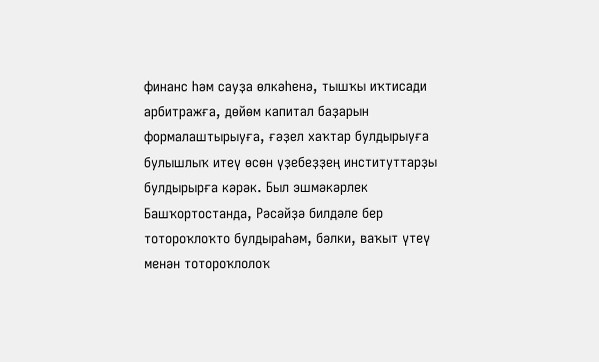финанс һәм сауҙа өлкәһенә, тышҡы иҡтисади арбитражға, дөйөм капитал баҙарын формалаштырыуға, ғәҙел хаҡтар булдырыуға булышлыҡ итеү өсөн үҙебеҙҙең институттарҙы булдырырға кәрәк. Был эшмәкәрлек Башҡортостанда, Рәсәйҙә билдәле бер тотороҡлоҡто булдыраҺәм, бәлки, ваҡыт үтеү менән тотороҡлолоҡ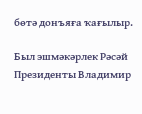бөтә донъяға ҡағылыр.

Был эшмәкәрлек Рәсәй Президенты Владимир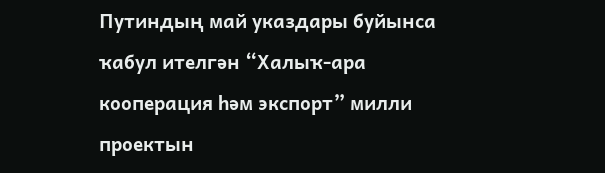Путиндың май указдары буйынса ҡабул ителгән “Халыҡ-ара кооперация һәм экспорт” милли проектын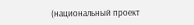(национальный проект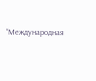“Международная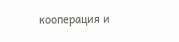кооперация и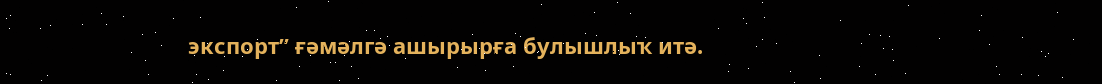экспорт” ғәмәлгә ашырырға булышлыҡ итә.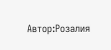Автор:Розалия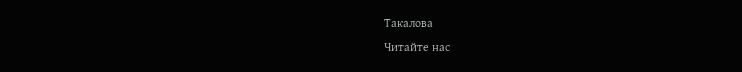Такалова
Читайте нас